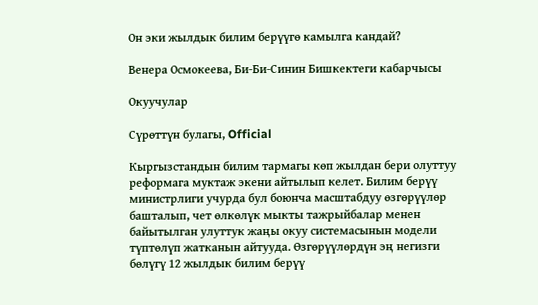Он эки жылдык билим берүүгө камылга кандай?

Венера Осмокеева, Би-Би-Синин Бишкектеги кабарчысы

Окуучулар

Сүрөттүн булагы, Official

Кыргызстандын билим тармагы көп жылдан бери олуттуу реформага муктаж экени айтылып келет. Билим берүү министрлиги учурда бул боюнча масштабдуу өзгөрүүлөр башталып, чет өлкөлүк мыкты тажрыйбалар менен байытылган улуттук жаңы окуу системасынын модели түптөлүп жатканын айтууда. Өзгөрүүлөрдүн эң негизги бөлүгү 12 жылдык билим берүү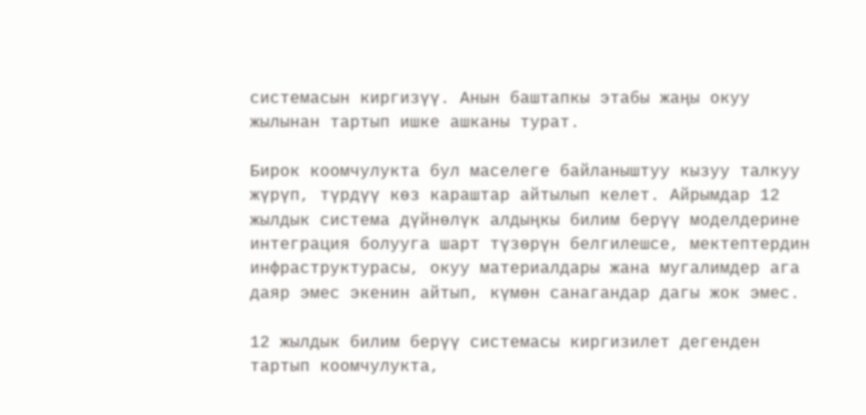системасын киргизүү. Анын баштапкы этабы жаңы окуу жылынан тартып ишке ашканы турат.

Бирок коомчулукта бул маселеге байланыштуу кызуу талкуу жүрүп, түрдүү көз караштар айтылып келет. Айрымдар 12 жылдык система дүйнөлүк алдыңкы билим берүү моделдерине интеграция болууга шарт түзөрүн белгилешсе, мектептердин инфраструктурасы, окуу материалдары жана мугалимдер ага даяр эмес экенин айтып, күмөн санагандар дагы жок эмес.

12 жылдык билим берүү системасы киргизилет дегенден тартып коомчулукта,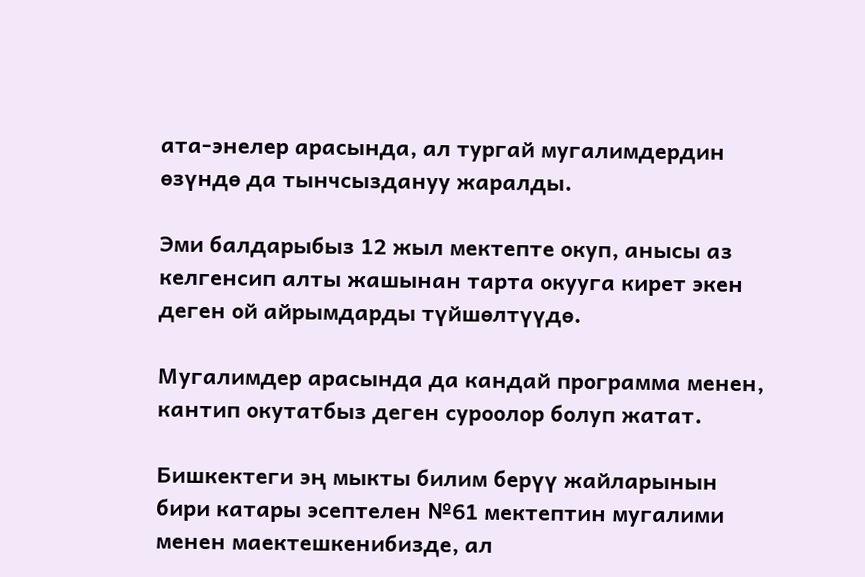ата-энелер арасында, ал тургай мугалимдердин өзүндө да тынчсыздануу жаралды.

Эми балдарыбыз 12 жыл мектепте окуп, анысы аз келгенсип алты жашынан тарта окууга кирет экен деген ой айрымдарды түйшөлтүүдө.

Мугалимдер арасында да кандай программа менен, кантип окутатбыз деген суроолор болуп жатат.

Бишкектеги эң мыкты билим берүү жайларынын бири катары эсептелен №61 мектептин мугалими менен маектешкенибизде, ал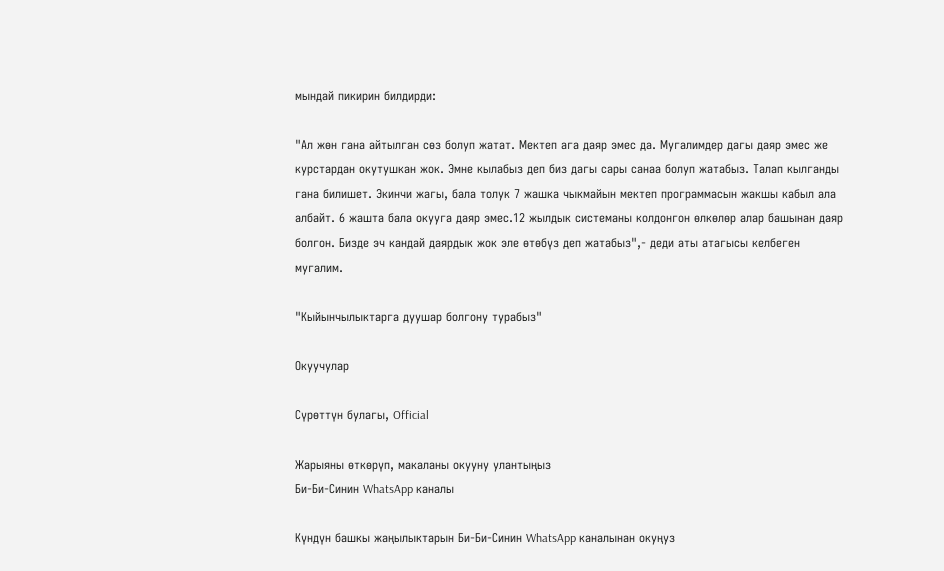мындай пикирин билдирди:

"Ал жөн гана айтылган сөз болуп жатат. Мектеп ага даяр эмес да. Мугалимдер дагы даяр эмес же курстардан окутушкан жок. Эмне кылабыз деп биз дагы сары санаа болуп жатабыз. Талап кылганды гана билишет. Экинчи жагы, бала толук 7 жашка чыкмайын мектеп программасын жакшы кабыл ала албайт. 6 жашта бала окууга даяр эмес.12 жылдык системаны колдонгон өлкөлөр алар башынан даяр болгон. Бизде эч кандай даярдык жок эле өтөбүз деп жатабыз",- деди аты атагысы келбеген мугалим.

"Кыйынчылыктарга дуушар болгону турабыз"

Окуучулар

Сүрөттүн булагы, Official

Жарыяны өткөрүп, макаланы окууну улантыңыз
Би-Би-Синин WhatsApp каналы

Күндүн башкы жаңылыктарын Би-Би-Синин WhatsApp каналынан окуңуз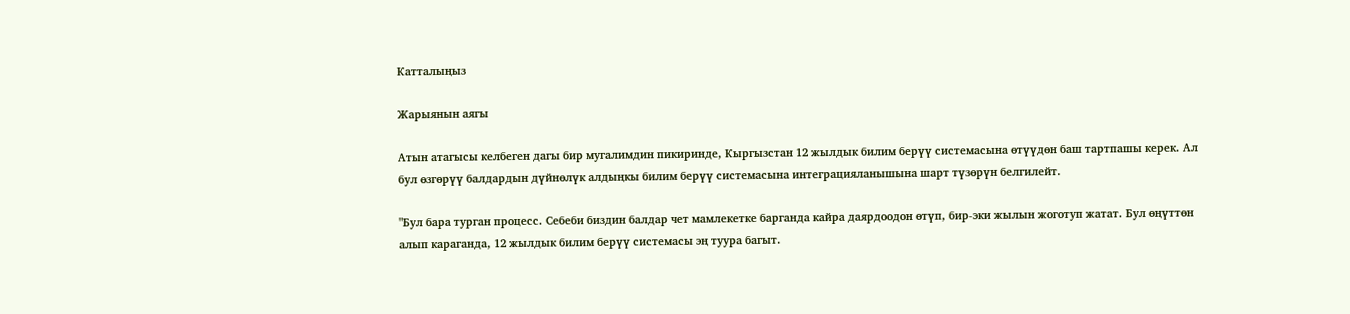Катталыңыз

Жарыянын аягы

Атын атагысы келбеген дагы бир мугалимдин пикиринде, Кыргызстан 12 жылдык билим берүү системасына өтүүдөн баш тартпашы керек. Ал бул өзгөрүү балдардын дүйнөлүк алдыңкы билим берүү системасына интеграцияланышына шарт түзөрүн белгилейт.

"Бул бара турган процесс. Себеби биздин балдар чет мамлекетке барганда кайра даярдоодон өтүп, бир-эки жылын жоготуп жатат. Бул өңүттөн алып караганда, 12 жылдык билим берүү системасы эң туура багыт.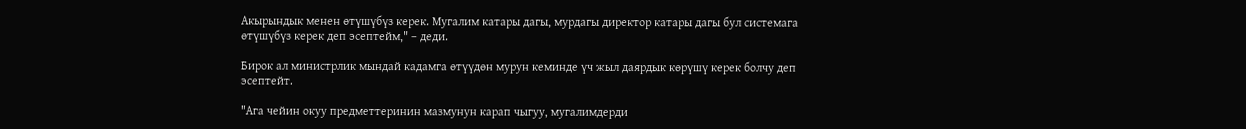Акырындык менен өтүшүбүз керек. Мугалим катары дагы, мурдагы директор катары дагы бул системага өтүшүбүз керек деп эсептейм," – деди.

Бирок ал министрлик мындай кадамга өтүүдөн мурун кеминде үч жыл даярдык көрүшү керек болчу деп эсептейт.

"Ага чейин окуу предметтеринин мазмунун карап чыгуу, мугалимдерди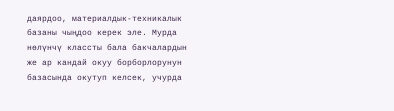даярдоо, материалдык-техникалык базаны чыңдоо керек эле. Мурда нөлүнчү классты бала бакчалардын же ар кандай окуу борборлорунун базасында окутуп келсек, учурда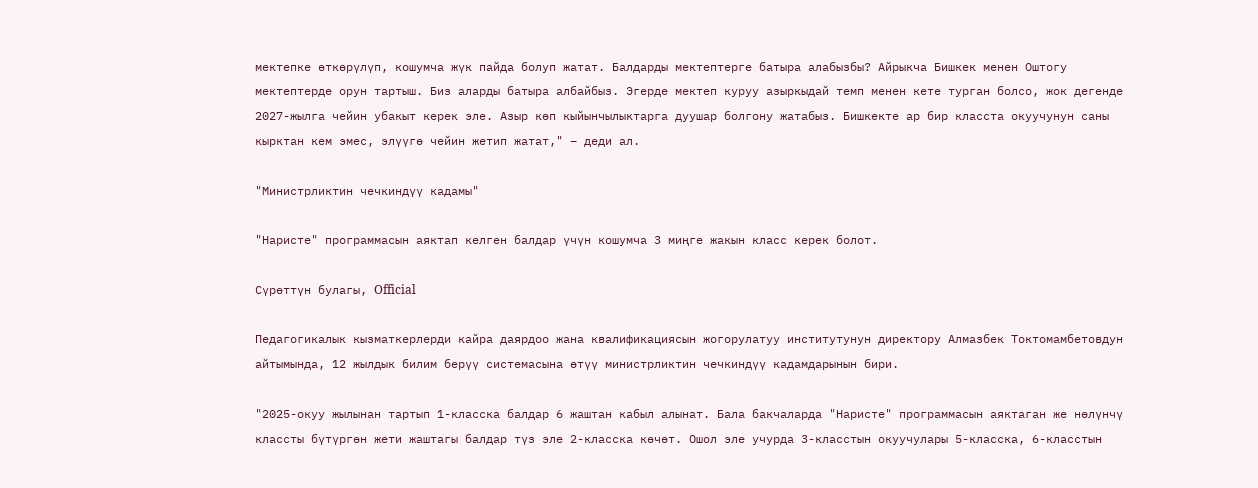мектепке өткөрүлүп, кошумча жүк пайда болуп жатат. Балдарды мектептерге батыра алабызбы? Айрыкча Бишкек менен Оштогу мектептерде орун тартыш. Биз аларды батыра албайбыз. Эгерде мектеп куруу азыркыдай темп менен кете турган болсо, жок дегенде 2027-жылга чейин убакыт керек эле. Азыр көп кыйынчылыктарга дуушар болгону жатабыз. Бишкекте ар бир класста окуучунун саны кырктан кем эмес, элүүгө чейин жетип жатат," – деди ал.

"Министрликтин чечкиндүү кадамы"

"Наристе" программасын аяктап келген балдар үчүн кошумча 3 миңге жакын класс керек болот.

Сүрөттүн булагы, Official

Педагогикалык кызматкерлерди кайра даярдоо жана квалификациясын жогорулатуу институтунун директору Алмазбек Токтомамбетовдун айтымында, 12 жылдык билим берүү системасына өтүү министрликтин чечкиндүү кадамдарынын бири.

"2025-окуу жылынан тартып 1-класска балдар 6 жаштан кабыл алынат. Бала бакчаларда "Наристе" программасын аяктаган же нөлүнчү классты бүтүргөн жети жаштагы балдар түз эле 2-класска көчөт. Ошол эле учурда 3-класстын окуучулары 5-класска, 6-класстын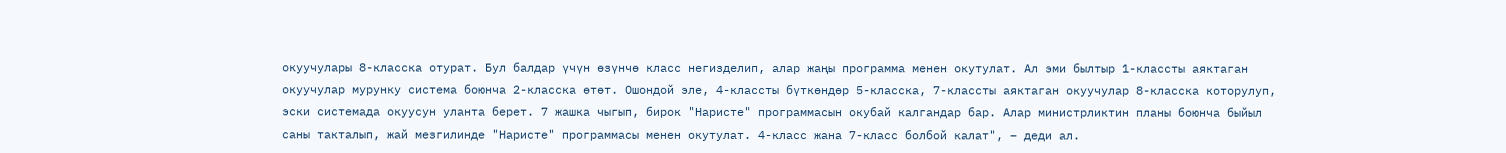окуучулары 8-класска отурат. Бул балдар үчүн өзүнчө класс негизделип, алар жаңы программа менен окутулат. Ал эми былтыр 1-классты аяктаган окуучулар мурунку система боюнча 2-класска өтөт. Ошондой эле, 4-классты бүткөндөр 5-класска, 7-классты аяктаган окуучулар 8-класска которулуп, эски системада окуусун уланта берет. 7 жашка чыгып, бирок "Наристе" программасын окубай калгандар бар. Алар министрликтин планы боюнча быйыл саны такталып, жай мезгилинде "Наристе" программасы менен окутулат. 4-класс жана 7-класс болбой калат", – деди ал.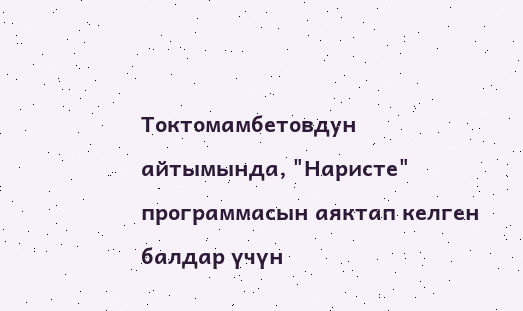Токтомамбетовдун айтымында, "Наристе" программасын аяктап келген балдар үчүн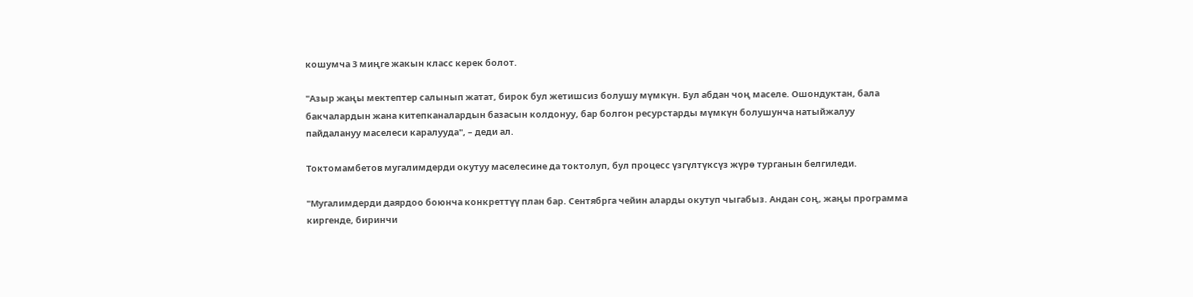кошумча 3 миңге жакын класс керек болот.

"Азыр жаңы мектептер салынып жатат, бирок бул жетишсиз болушу мүмкүн. Бул абдан чоң маселе. Ошондуктан, бала бакчалардын жана китепканалардын базасын колдонуу, бар болгон ресурстарды мүмкүн болушунча натыйжалуу пайдалануу маселеси каралууда", – деди ал.

Токтомамбетов мугалимдерди окутуу маселесине да токтолуп, бул процесс үзгүлтүксүз жүрө турганын белгиледи.

"Мугалимдерди даярдоо боюнча конкреттүү план бар. Сентябрга чейин аларды окутуп чыгабыз. Андан соң, жаңы программа киргенде, биринчи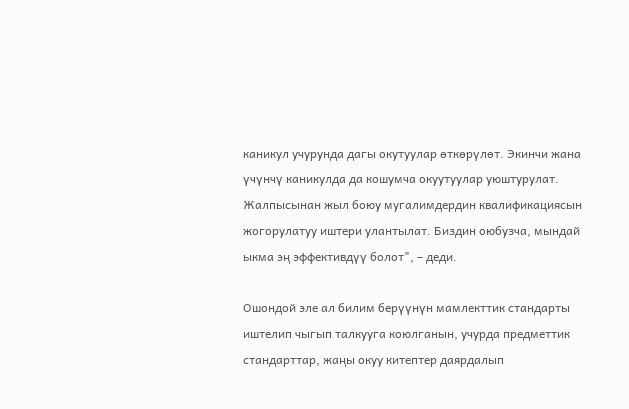каникул учурунда дагы окутуулар өткөрүлөт. Экинчи жана үчүнчү каникулда да кошумча окуутуулар уюштурулат. Жалпысынан жыл боюу мугалимдердин квалификациясын жогорулатуу иштери улантылат. Биздин оюбузча, мындай ыкма эң эффективдүү болот", – деди.

Ошондой эле ал билим берүүнүн мамлекттик стандарты иштелип чыгып талкууга коюлганын, учурда предметтик стандарттар, жаңы окуу китептер даярдалып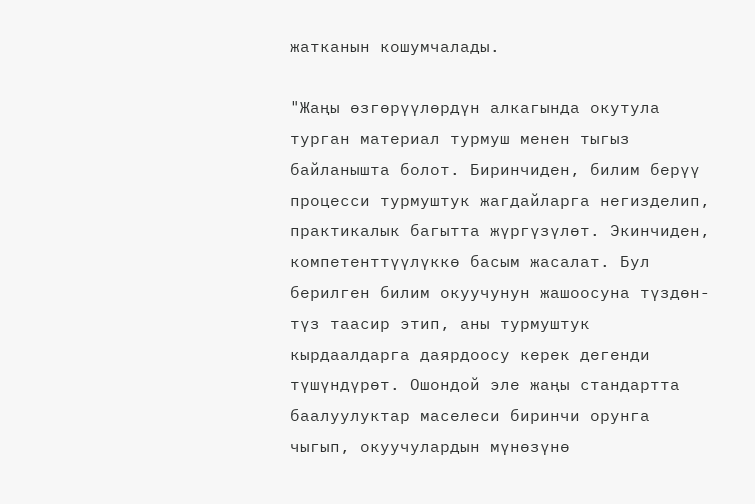жатканын кошумчалады.

"Жаңы өзгөрүүлөрдүн алкагында окутула турган материал турмуш менен тыгыз байланышта болот. Биринчиден, билим берүү процесси турмуштук жагдайларга негизделип, практикалык багытта жүргүзүлөт. Экинчиден, компетенттүүлүккө басым жасалат. Бул берилген билим окуучунун жашоосуна түздөн-түз таасир этип, аны турмуштук кырдаалдарга даярдоосу керек дегенди түшүндүрөт. Ошондой эле жаңы стандартта баалуулуктар маселеси биринчи орунга чыгып, окуучулардын мүнөзүнө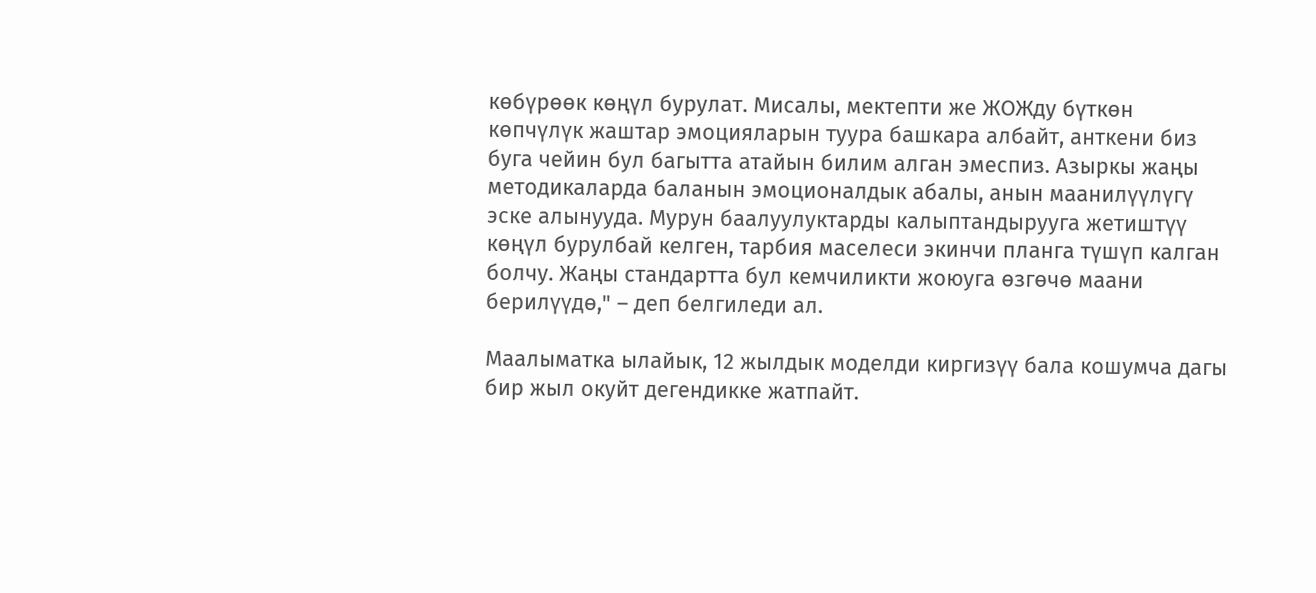көбүрөөк көңүл бурулат. Мисалы, мектепти же ЖОЖду бүткөн көпчүлүк жаштар эмоцияларын туура башкара албайт, анткени биз буга чейин бул багытта атайын билим алган эмеспиз. Азыркы жаңы методикаларда баланын эмоционалдык абалы, анын маанилүүлүгү эске алынууда. Мурун баалуулуктарды калыптандырууга жетиштүү көңүл бурулбай келген, тарбия маселеси экинчи планга түшүп калган болчу. Жаңы стандартта бул кемчиликти жоюуга өзгөчө маани берилүүдө," – деп белгиледи ал.

Маалыматка ылайык, 12 жылдык моделди киргизүү бала кошумча дагы бир жыл окуйт дегендикке жатпайт.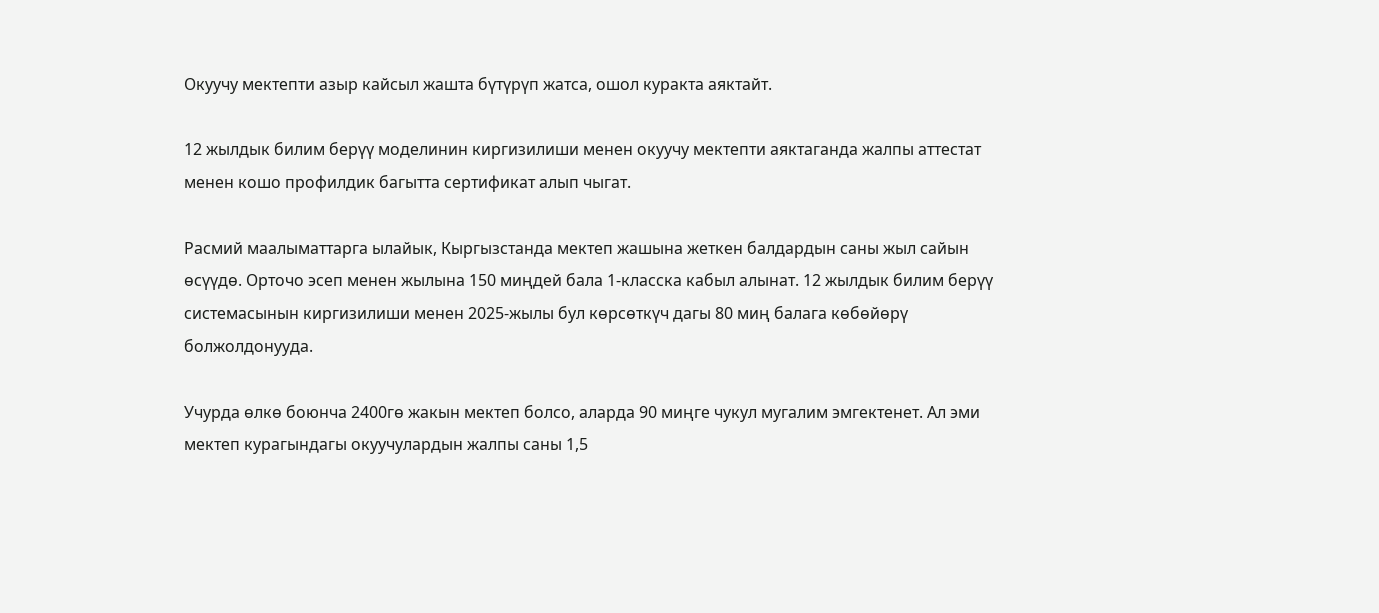Окуучу мектепти азыр кайсыл жашта бүтүрүп жатса, ошол куракта аяктайт.

12 жылдык билим берүү моделинин киргизилиши менен окуучу мектепти аяктаганда жалпы аттестат менен кошо профилдик багытта сертификат алып чыгат.

Расмий маалыматтарга ылайык, Кыргызстанда мектеп жашына жеткен балдардын саны жыл сайын өсүүдө. Орточо эсеп менен жылына 150 миңдей бала 1-класска кабыл алынат. 12 жылдык билим берүү системасынын киргизилиши менен 2025-жылы бул көрсөткүч дагы 80 миң балага көбөйөрү болжолдонууда.

Учурда өлкө боюнча 2400гө жакын мектеп болсо, аларда 90 миңге чукул мугалим эмгектенет. Ал эми мектеп курагындагы окуучулардын жалпы саны 1,5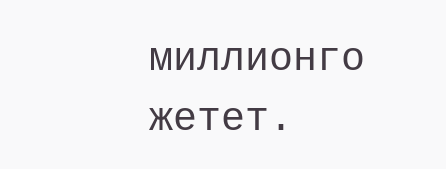миллионго жетет.